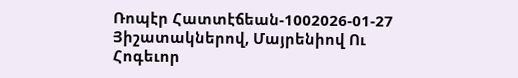Ռոպէր Հատտէճեան-1002026-01-27 Յիշատակներով, Մայրենիով Ու Հոգեւոր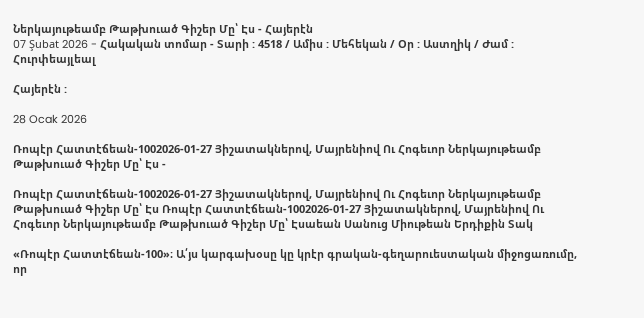Ներկայութեամբ Թաթխուած Գիշեր Մը՝ Էս - Հայերէն
07 Şubat 2026 - Հակական տոմար - Տարի : 4518 / Ամիս : Մեհեկան / Օր : Աստղիկ / Ժամ : Հուրփեայլեալ

Հայերէն :

28 Ocak 2026

Ռոպէր Հատտէճեան-1002026-01-27 Յիշատակներով, Մայրենիով Ու Հոգեւոր Ներկայութեամբ Թաթխուած Գիշեր Մը՝ Էս -

Ռոպէր Հատտէճեան-1002026-01-27 Յիշատակներով, Մայրենիով Ու Հոգեւոր Ներկայութեամբ Թաթխուած Գիշեր Մը՝ Էս Ռոպէր Հատտէճեան-1002026-01-27 Յիշատակներով, Մայրենիով Ու Հոգեւոր Ներկայութեամբ Թաթխուած Գիշեր Մը՝ Էսաեան Սանուց Միութեան Երդիքին Տակ

«Ռոպէր Հատտէճեան-100»։ Ա՛յս կարգախօսը կը կրէր գրական-գեղարուեստական միջոցառումը, որ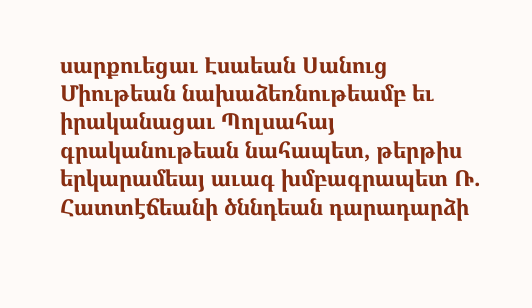սարքուեցաւ Էսաեան Սանուց Միութեան նախաձեռնութեամբ եւ իրականացաւ Պոլսահայ գրականութեան նահապետ, թերթիս երկարամեայ աւագ խմբագրապետ Ռ. Հատտէճեանի ծննդեան դարադարձի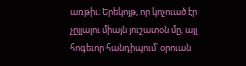առթիւ։ Երեկոյթ, որ կոչուած էր չըլլալու միայն յուշատօն մը, այլ հոգեւոր հանդիպում՝ օրուան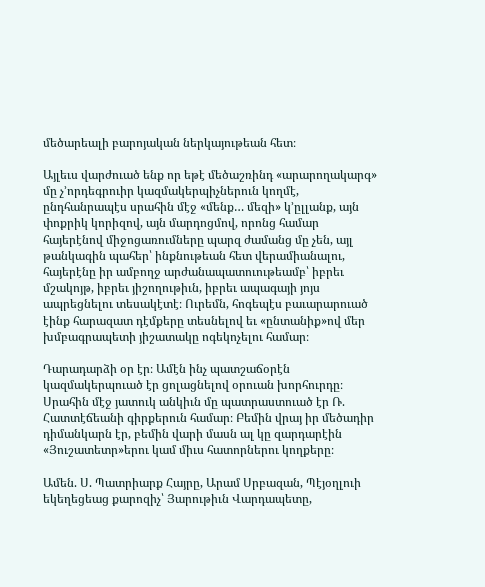մեծարեալի բարոյական ներկայութեան հետ։

Այլեւս վարժուած ենք որ եթէ մեծաշռինդ «արարողակարգ» մը չ’որդեգրուիր կազմակերպիչներուն կողմէ, ընդհանրապէս սրահին մէջ «մենք… մեզի» կ’ըլլանք, այն փոքրիկ կորիզով, այն մարդոցմով, որոնց համար հայերէնով միջոցառումները պարզ ժամանց մը չեն, այլ թանկագին պահեր՝ ինքնութեան հետ վերամիանալու, հայերէնը իր ամբողջ արժանապատուութեամբ՝ իբրեւ մշակոյթ, իբրեւ յիշողութիւն, իբրեւ ապագայի յոյս ապրեցնելու տեսակէտէ։ Ուրեմն, հոգեպէս բաւարարուած էինք հարազատ դէմքերը տեսնելով եւ «ընտանիք»ով մեր խմբագրապետի յիշատակը ոգեկոչելու համար։

Դարադարձի օր էր։ Ամէն ինչ պատշաճօրէն կազմակերպուած էր ցոլացնելով օրուան խորհուրդը։ Սրահին մէջ յատուկ անկիւն մը պատրաստուած էր Ռ. Հատտէճեանի գիրքերուն համար։ Բեմին վրայ իր մեծադիր դիմանկարն էր, բեմին վարի մասն ալ կը զարդարէին «Յուշատետր»երու կամ միւս հատորներու կողքերը։

Ամեն. Ս. Պատրիարք Հայրը, Արամ Սրբազան, Պէյօղլուի եկեղեցեաց քարոզիչ՝ Յարութիւն Վարդապետը,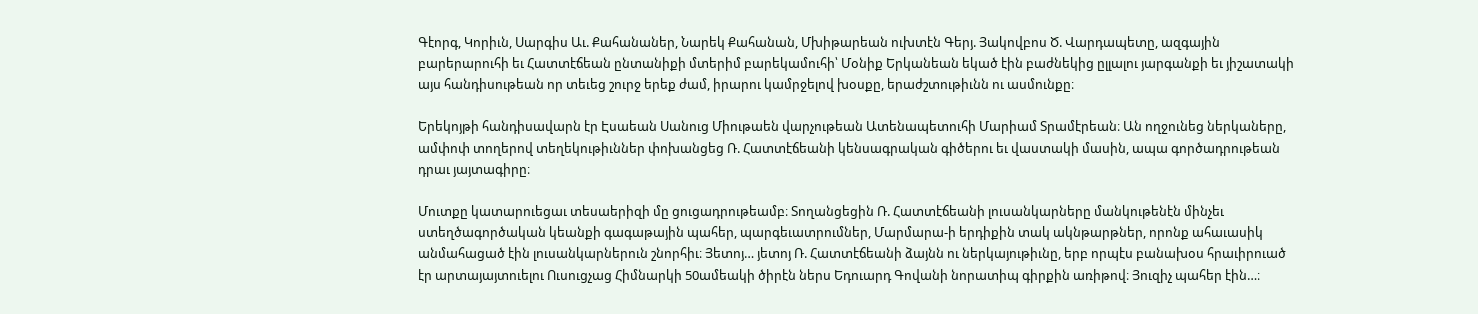Գէորգ, Կորիւն, Սարգիս Աւ. Քահանաներ, Նարեկ Քահանան, Մխիթարեան ուխտէն Գերյ. Յակովբոս Ծ. Վարդապետը, ազգային բարերարուհի եւ Հատտէճեան ընտանիքի մտերիմ բարեկամուհի՝ Մօնիք Երկանեան եկած էին բաժնեկից ըլլալու յարգանքի եւ յիշատակի այս հանդիսութեան որ տեւեց շուրջ երեք ժամ, իրարու կամրջելով խօսքը, երաժշտութիւնն ու ասմունքը։

Երեկոյթի հանդիսավարն էր Էսաեան Սանուց Միութաեն վարչութեան Ատենապետուհի Մարիամ Տրամէրեան։ Ան ողջունեց ներկաները, ամփոփ տողերով տեղեկութիւններ փոխանցեց Ռ. Հատտէճեանի կենսագրական գիծերու եւ վաստակի մասին, ապա գործադրութեան դրաւ յայտագիրը։

Մուտքը կատարուեցաւ տեսաերիզի մը ցուցադրութեամբ։ Տողանցեցին Ռ. Հատտէճեանի լուսանկարները մանկութենէն մինչեւ ստեղծագործական կեանքի գագաթային պահեր, պարգեւատրումներ, Մարմարա-ի երդիքին տակ ակնթարթներ, որոնք ահաւասիկ անմահացած էին լուսանկարներուն շնորհիւ։ Յետոյ… յետոյ Ռ. Հատտէճեանի ձայնն ու ներկայութիւնը, երբ որպէս բանախօս հրաւիրուած էր արտայայտուելու Ուսուցչաց Հիմնարկի 50ամեակի ծիրէն ներս Եդուարդ Գովանի նորատիպ գիրքին առիթով։ Յուզիչ պահեր էին…։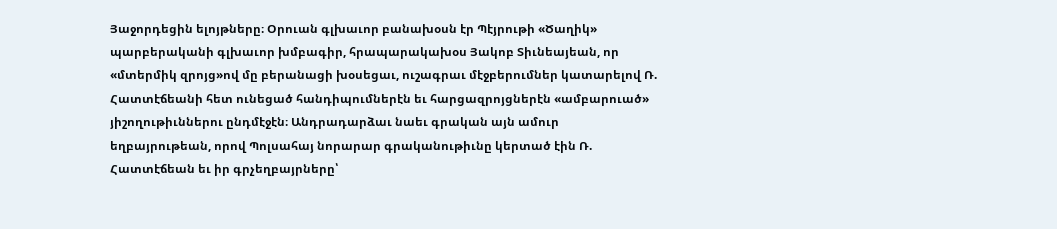Յաջորդեցին ելոյթները։ Օրուան գլխաւոր բանախօսն էր Պէյրութի «Ծաղիկ» պարբերականի գլխաւոր խմբագիր, հրապարակախօս Յակոբ Տիւնեայեան, որ «մտերմիկ զրոյց»ով մը բերանացի խօսեցաւ, ուշագրաւ մէջբերումներ կատարելով Ռ. Հատտէճեանի հետ ունեցած հանդիպումներէն եւ հարցազրոյցներէն «ամբարուած» յիշողութիւններու ընդմէջէն։ Անդրադարձաւ նաեւ գրական այն ամուր եղբայրութեան, որով Պոլսահայ նորարար գրականութիւնը կերտած էին Ռ. Հատտէճեան եւ իր գրչեղբայրները՝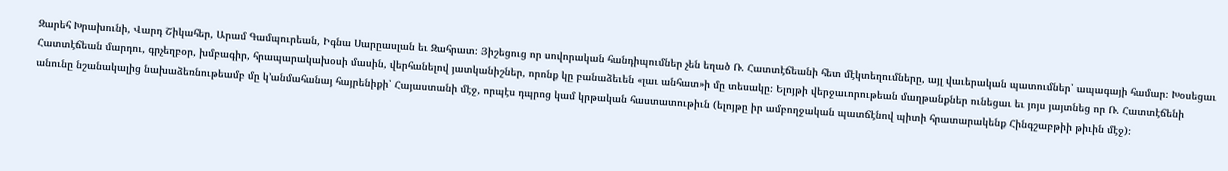Զարեհ Խրախունի, Վարդ Շիկահեր, Արամ Գամպուրեան, Իգնա Սարըասլան եւ Զահրատ։ Յիշեցուց որ սովորական հանդիպումներ չեն եղած Ռ. Հատտէճեանի հետ մէկտեղումները, այլ վաւերական պատումներ՝ ապագայի համար։ Խօսեցաւ Հատտէճեան մարդու, գրչեղբօր, խմբագիր, հրապարակախօսի մասին, վերհանելով յատկանիշներ, որոնք կը բանաձեւեն «լաւ անհատ»ի մը տեսակը։ Ելոյթի վերջաւորութեան մաղթանքներ ունեցաւ եւ յոյս յայտնեց որ Ռ. Հատտէճենի անունը նշանակալից նախաձեռնութեամբ մը կ’անմահանայ հայրենիքի՝ Հայաստանի մէջ, որպէս դպրոց կամ կրթական հաստատութիւն (ելոյթը իր ամբողջական պատճէնով պիտի հրատարակենք Հինգշաբթիի թիւին մէջ)։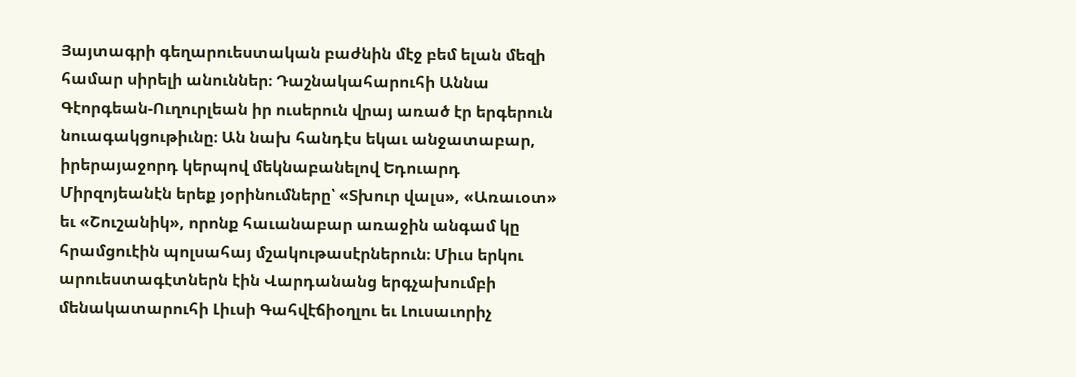Յայտագրի գեղարուեստական բաժնին մէջ բեմ ելան մեզի համար սիրելի անուններ։ Դաշնակահարուհի Աննա Գէորգեան-Ուղուրլեան իր ուսերուն վրայ առած էր երգերուն նուագակցութիւնը։ Ան նախ հանդէս եկաւ անջատաբար, իրերայաջորդ կերպով մեկնաբանելով Եդուարդ Միրզոյեանէն երեք յօրինումները՝ «Տխուր վալս», «Առաւօտ» եւ «Շուշանիկ», որոնք հաւանաբար առաջին անգամ կը հրամցուէին պոլսահայ մշակութասէրներուն։ Միւս երկու արուեստագէտներն էին Վարդանանց երգչախումբի մենակատարուհի Լիւսի Գահվէճիօղլու եւ Լուսաւորիչ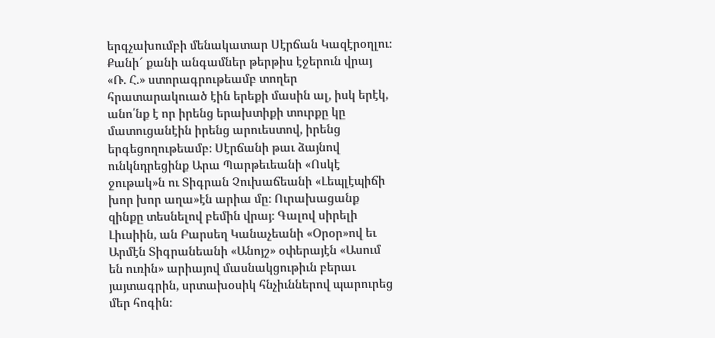երգչախումբի մենակատար Սէրճան Կազէրօղլու։ Քանի՜ քանի անգամներ թերթիս էջերուն վրայ «Ռ. Հ.» ստորագրութեամբ տողեր հրատարակուած էին երեքի մասին ալ, իսկ երէկ, անո՛նք է որ իրենց երախտիքի տուրքը կը մատուցանէին իրենց արուեստով, իրենց երգեցողութեամբ։ Սէրճանի թաւ ձայնով ունկնդրեցինք Արա Պարթեւեանի «Ոսկէ ջութակ»ն ու Տիգրան Չուխաճեանի «Լեպլէպիճի խոր խոր աղա»էն արիա մը։ Ուրախացանք զինքը տեսնելով բեմին վրայ։ Գալով սիրելի Լիւսիին, ան Բարսեղ Կանաչեանի «Օրօր»ով եւ Արմէն Տիգրանեանի «Անոյշ» օփերայէն «Ասում են ուռին» արիայով մասնակցութիւն բերաւ յայտագրին, սրտախօսիկ հնչիւններով պարուրեց մեր հոգին։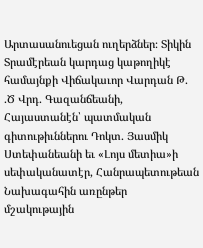Արտասանուեցան ուղերձներ։ Տիկին Տրամէրեան կարդաց կաթողիկէ համայնքի Վիճակաւոր Վարդան Թ. .Ծ Վրդ. Գազանճեանի, Հայաստանէն՝ պատմական գիտութիւններու Դոկտ. Յասմիկ Ստեփանեանի եւ «Լոյս մետիա»ի սեփականատէր, Հանրապետութեան Նախագահին առընթեր մշակութային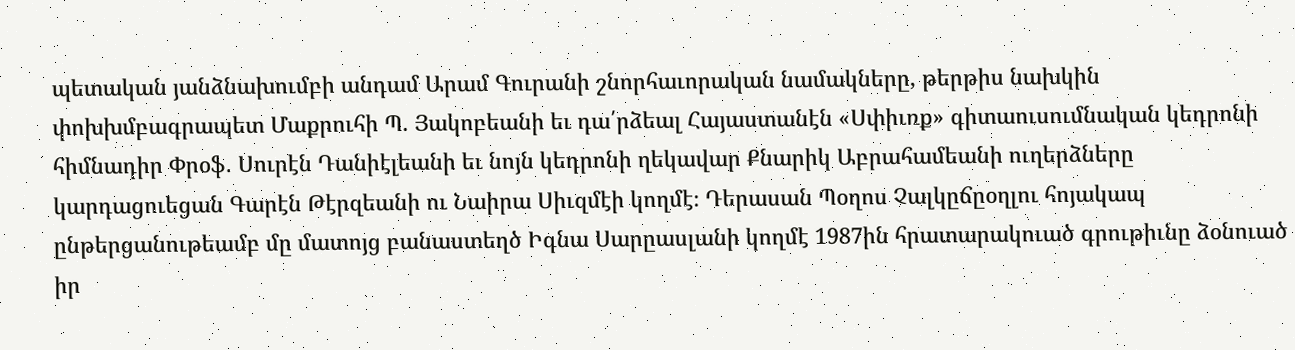պետական յանձնախումբի անդամ Արամ Գուրանի շնորհաւորական նամակները, թերթիս նախկին փոխխմբագրապետ Մաքրուհի Պ. Յակոբեանի եւ դա՛րձեալ Հայաստանէն «Սփիւռք» գիտաուսումնական կեդրոնի հիմնադիր Փրօֆ. Սուրէն Դանիէլեանի եւ նոյն կեդրոնի ղեկավար Քնարիկ Աբրահամեանի ուղերձները կարդացուեցան Գարէն Թէրզեանի ու Նաիրա Սիւզմէի կողմէ։ Դերասան Պօղոս Չալկըճըօղլու հոյակապ ընթերցանութեամբ մը մատոյց բանաստեղծ Իգնա Սարըասլանի կողմէ 1987ին հրատարակուած գրութիւնը ձօնուած իր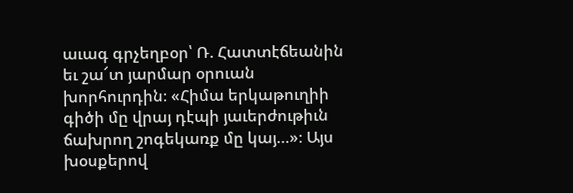աւագ գրչեղբօր՝ Ռ. Հատտէճեանին եւ շա՜տ յարմար օրուան խորհուրդին։ «Հիմա երկաթուղիի գիծի մը վրայ դէպի յաւերժութիւն ճախրող շոգեկառք մը կայ…»։ Այս խօսքերով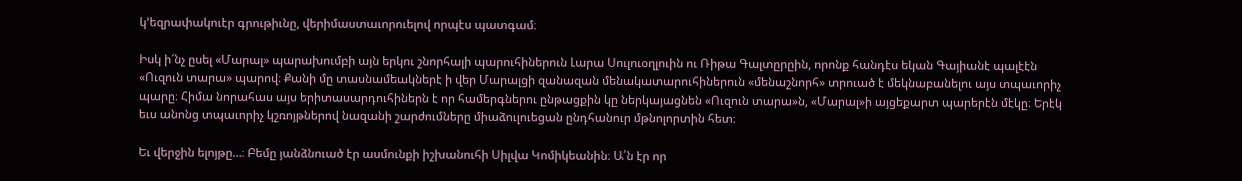կ’եզրափակուէր գրութիւնը, վերիմաստաւորուելով որպէս պատգամ։

Իսկ ի՜նչ ըսել «Մարալ» պարախումբի այն երկու շնորհալի պարուհիներուն Լարա Սուլուօղլուին ու Ռիթա Գալտըրըին, որոնք հանդէս եկան Գայիանէ պալէէն «Ուզուն տարա» պարով։ Քանի մը տասնամեակներէ ի վեր Մարալցի զանազան մենակատարուհիներուն «մենաշնորհ» տրուած է մեկնաբանելու այս տպաւորիչ պարը։ Հիմա նորահաս այս երիտասարդուհիներն է որ համերգներու ընթացքին կը ներկայացնեն «Ուզուն տարա»ն, «Մարալ»ի այցեքարտ պարերէն մէկը։ Երէկ եւս անոնց տպաւորիչ կշռոյթներով նազանի շարժումները միաձուլուեցան ընդհանուր մթնոլորտին հետ։

Եւ վերջին ելոյթը…։ Բեմը յանձնուած էր ասմունքի իշխանուհի Սիլվա Կոմիկեանին։ Ա՛ն էր որ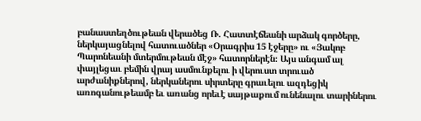բանաստեղծութեան վերածեց Ռ. Հատտէճեանի արձակ գործերը, ներկայացնելով հատուածներ «Օրագրիս 15 էջերը» ու «Յակոբ Պարոնեանի մտերմութեան մէջ» հատորներէն։ Այս անգամ ալ փայլեցաւ բեմին վրայ ասմունքելու ի վերուստ տրուած արժանիքներով, ներկաներու սիրտերը գրաւելու ազդեցիկ առոգանութեամբ եւ առանց որեւէ սայթաքում ունենալու տարիներու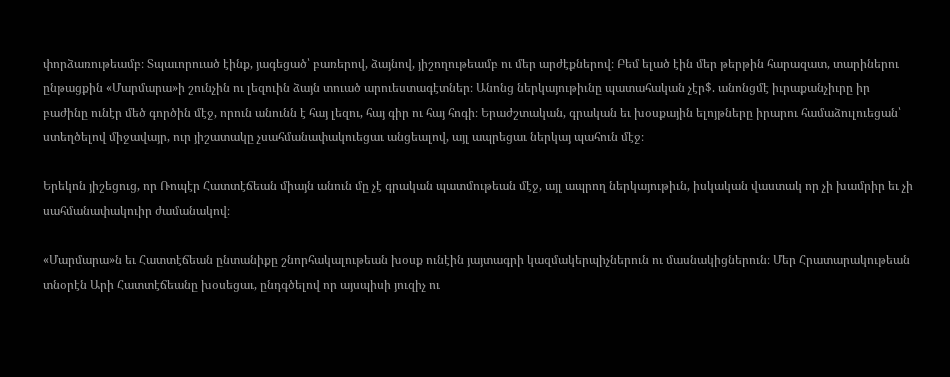փորձառութեամբ։ Տպաւորուած էինք, յագեցած՝ բառերով, ձայնով, յիշողութեամբ ու մեր արժէքներով։ Բեմ ելած էին մեր թերթին հարազատ, տարիներու ընթացքին «Մարմարա»ի շունչին ու լեզուին ձայն տուած արուեստագէտներ։ Անոնց ներկայութիւնը պատահական չէր$. անոնցմէ իւրաքանչիւրը իր բաժինը ունէր մեծ գործին մէջ, որուն անունն է հայ լեզու, հայ գիր ու հայ հոգի։ Երաժշտական, գրական եւ խօսքային ելոյթները իրարու համաձուլուեցան՝ ստեղծելով միջավայր, ուր յիշատակը չսահմանափակուեցաւ անցեալով, այլ ապրեցաւ ներկայ պահուն մէջ։

Երեկոն յիշեցուց, որ Ռոպէր Հատտէճեան միայն անուն մը չէ գրական պատմութեան մէջ, այլ ապրող ներկայութիւն, իսկական վաստակ որ չի խամրիր եւ չի սահմանափակուիր ժամանակով։

«Մարմարա»ն եւ Հատտէճեան ընտանիքը շնորհակալութեան խօսք ունէին յայտագրի կազմակերպիչներուն ու մասնակիցներուն։ Մեր Հրատարակութեան տնօրէն Արի Հատտէճեանը խօսեցաւ, ընդգծելով որ այսպիսի յուզիչ ու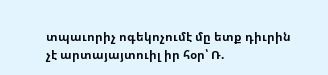տպաւորիչ ոգեկոչումէ մը ետք դիւրին չէ արտայայտուիլ իր հօր՝ Ռ.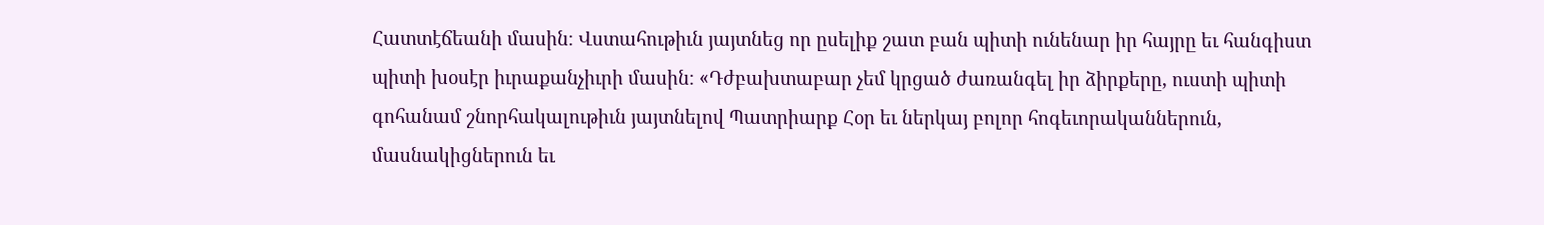Հատտէճեանի մասին։ Վստահութիւն յայտնեց որ ըսելիք շատ բան պիտի ունենար իր հայրը եւ հանգիստ պիտի խօսէր իւրաքանչիւրի մասին։ «Դժբախտաբար չեմ կրցած ժառանգել իր ձիրքերը, ուստի պիտի գոհանամ շնորհակալութիւն յայտնելով Պատրիարք Հօր եւ ներկայ բոլոր հոգեւորականներուն, մասնակիցներուն եւ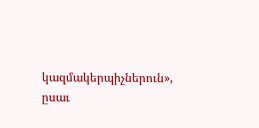կազմակերպիչներուն», ըսաւ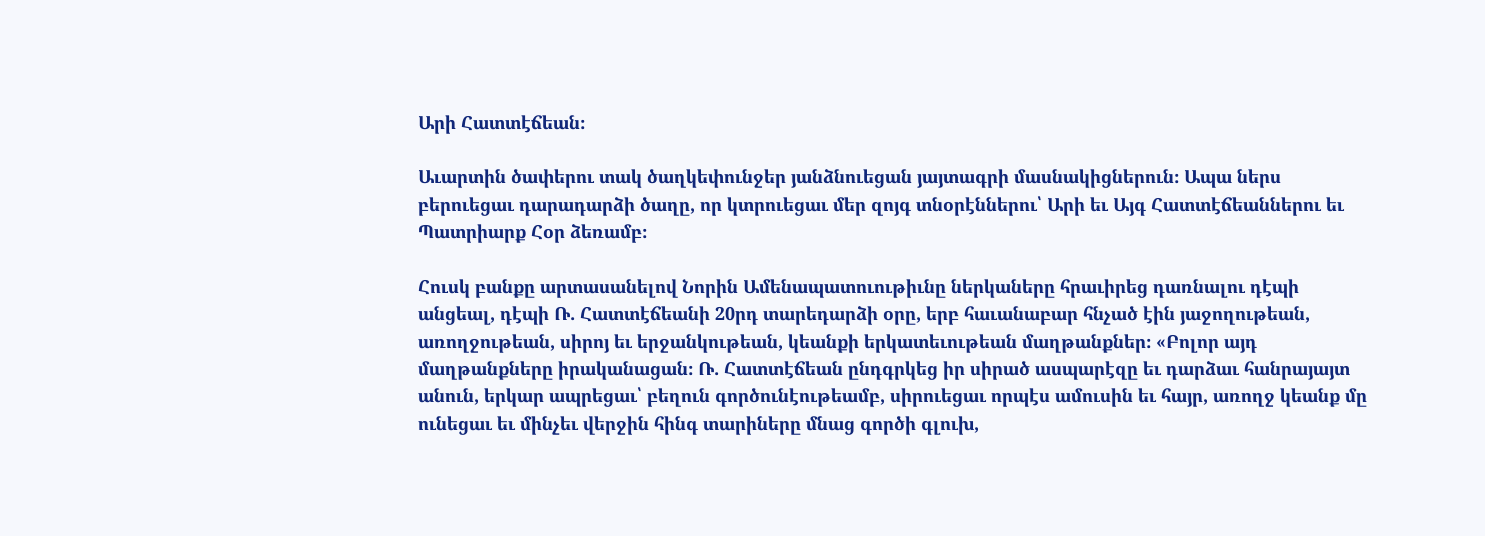Արի Հատտէճեան։

Աւարտին ծափերու տակ ծաղկեփունջեր յանձնուեցան յայտագրի մասնակիցներուն։ Ապա ներս բերուեցաւ դարադարձի ծաղը, որ կտրուեցաւ մեր զոյգ տնօրէններու՝ Արի եւ Այգ Հատտէճեաններու եւ Պատրիարք Հօր ձեռամբ։

Հուսկ բանքը արտասանելով Նորին Ամենապատուութիւնը ներկաները հրաւիրեց դառնալու դէպի անցեալ, դէպի Ռ. Հատտէճեանի 20րդ տարեդարձի օրը, երբ հաւանաբար հնչած էին յաջողութեան, առողջութեան, սիրոյ եւ երջանկութեան, կեանքի երկատեւութեան մաղթանքներ։ «Բոլոր այդ մաղթանքները իրականացան։ Ռ. Հատտէճեան ընդգրկեց իր սիրած ասպարէզը եւ դարձաւ հանրայայտ անուն, երկար ապրեցաւ՝ բեղուն գործունէութեամբ, սիրուեցաւ որպէս ամուսին եւ հայր, առողջ կեանք մը ունեցաւ եւ մինչեւ վերջին հինգ տարիները մնաց գործի գլուխ,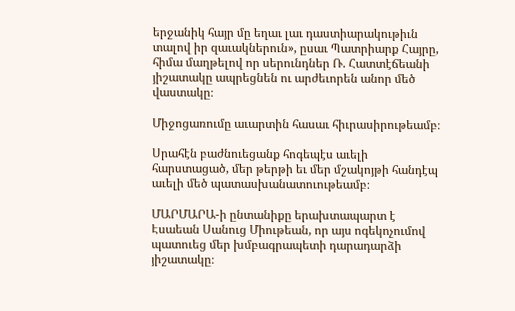երջանիկ հայր մը եղաւ լաւ դաստիարակութիւն տալով իր զաւակներուն», ըսաւ Պատրիարք Հայրը, հիմա մաղթելով որ սերունդներ Ռ. Հատտէճեանի յիշատակը ապրեցնեն ու արժեւորեն անոր մեծ վաստակը։

Միջոցառումը աւարտին հասաւ հիւրասիրութեամբ։

Սրահէն բաժնուեցանք հոգեպէս աւելի հարստացած, մեր թերթի եւ մեր մշակոյթի հանդէպ աւելի մեծ պատասխանատուութեամբ։

ՄԱՐՄԱՐԱ-ի ընտանիքը երախտապարտ է Էսաեան Սանուց Միութեան, որ այս ոգեկոչումով պատուեց մեր խմբագրապետի դարադարձի յիշատակը։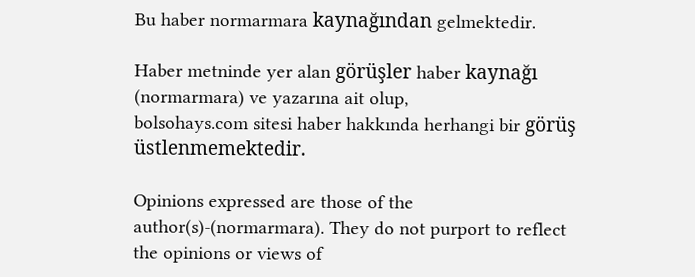Bu haber normarmara kaynağından gelmektedir.

Haber metninde yer alan görüşler haber kaynağı (normarmara) ve yazarına ait olup,
bolsohays.com sitesi haber hakkında herhangi bir görüş üstlenmemektedir.

Opinions expressed are those of the author(s)-(normarmara). They do not purport to reflect the opinions or views of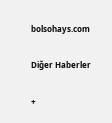bolsohays.com

Diğer Haberler

+